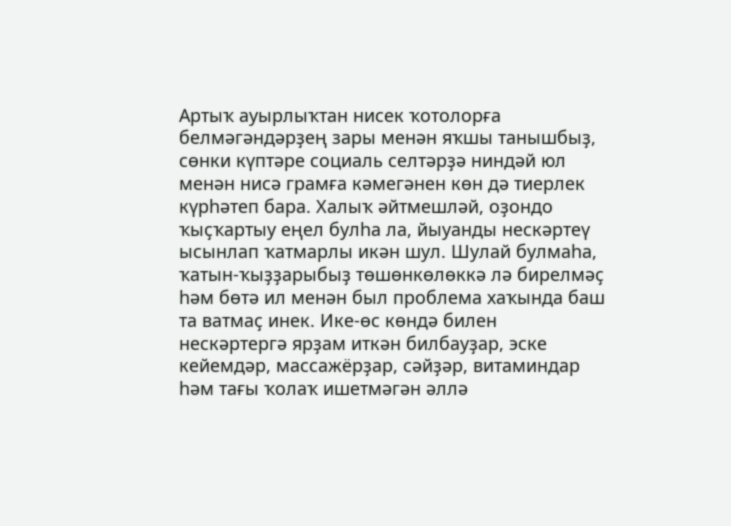Артыҡ ауырлыҡтан нисек ҡотолорға белмәгәндәрҙең зары менән яҡшы танышбыҙ, сөнки күптәре социаль селтәрҙә ниндәй юл менән нисә грамға кәмегәнен көн дә тиерлек күрһәтеп бара. Халыҡ әйтмешләй, оҙондо ҡыҫҡартыу еңел булһа ла, йыуанды нескәртеү ысынлап ҡатмарлы икән шул. Шулай булмаһа, ҡатын-ҡыҙҙарыбыҙ төшөнкөлөккә лә бирелмәҫ һәм бөтә ил менән был проблема хаҡында баш та ватмаҫ инек. Ике-өс көндә билен нескәртергә ярҙам иткән билбауҙар, эске кейемдәр, массажёрҙар, сәйҙәр, витаминдар һәм тағы ҡолаҡ ишетмәгән әллә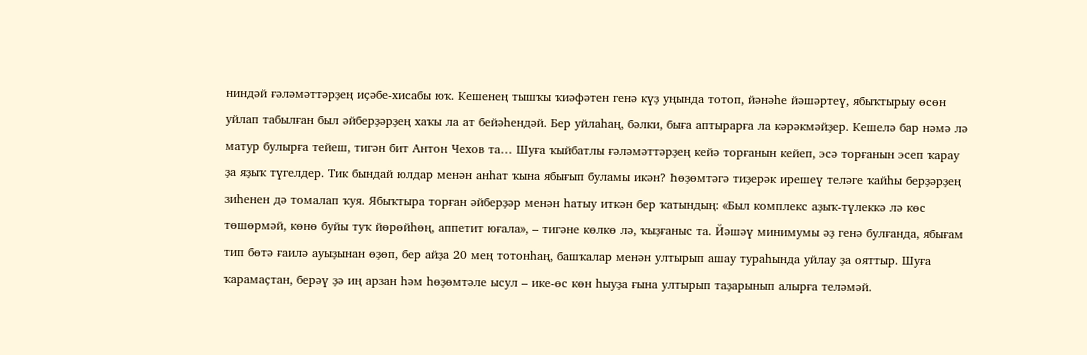ниндәй ғәләмәттәрҙең иҫәбе-хисабы юҡ. Кешенең тышҡы ҡиәфәтен генә күҙ уңында тотоп, йәнәһе йәшәртеү, ябыҡтырыу өсөн уйлап табылған был әйберҙәрҙең хаҡы ла ат бейәһендәй. Бер уйлаһаң, бәлки, быға аптырарға ла кәрәкмәйҙер. Кешелә бар нәмә лә матур булырға тейеш, тигән бит Антон Чехов та… Шуға ҡыйбатлы ғәләмәттәрҙең кейә торғанын кейеп, эсә торғанын эсеп ҡарау ҙа яҙыҡ түгелдер. Тик бындай юлдар менән анһат ҡына ябығып буламы икән? Һөҙөмтәгә тиҙерәк ирешеү теләге ҡайһы берҙәрҙең зиһенен дә томалап ҡуя. Ябыҡтыра торған әйберҙәр менән һатыу иткән бер ҡатындың: «Был комплекс аҙыҡ-түлеккә лә көс төшөрмәй, көнө буйы туҡ йөрөйһөң, аппетит юғала», – тигәне көлкө лә, ҡыҙғаныс та. Йәшәү минимумы әҙ генә булғанда, ябығам тип бөтә ғаилә ауыҙынан өҙөп, бер айҙа 20 мең тотонһаң, башҡалар менән ултырып ашау тураһында уйлау ҙа ояттыр. Шуға ҡарамаҫтан, берәү ҙә иң арзан һәм һөҙөмтәле ысул – ике-өс көн һыуҙа ғына ултырып таҙарынып алырға теләмәй.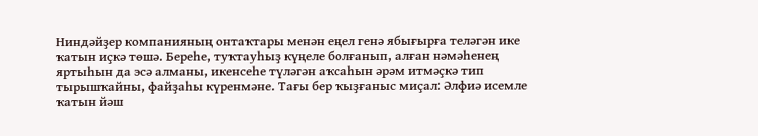Ниндәйҙер компанияның онтаҡтары менән еңел генә ябығырға теләгән ике ҡатын иҫкә төшә. Береһе, туҡтауһыҙ күңеле болғанып, алған нәмәһенең яртыһын да эсә алманы, икенсеһе түләгән аҡсаһын әрәм итмәҫкә тип тырышҡайны, файҙаһы күренмәне. Тағы бер ҡыҙғаныс миҫал: Әлфиә исемле ҡатын йәш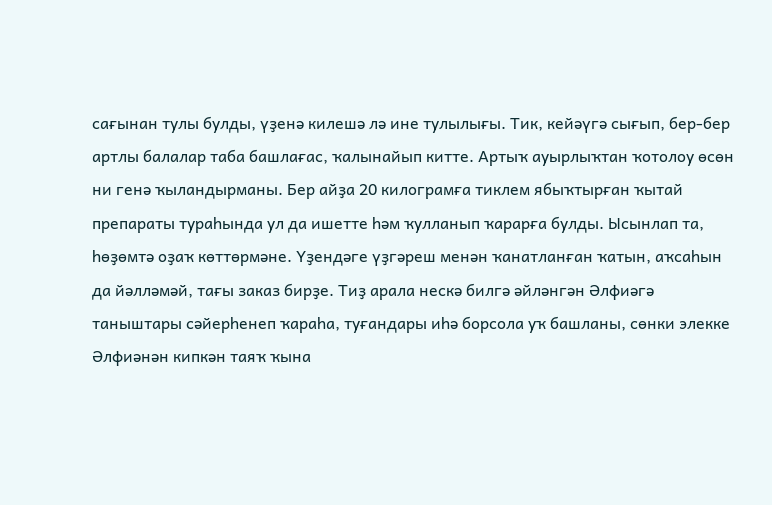сағынан тулы булды, үҙенә килешә лә ине тулылығы. Тик, кейәүгә сығып, бер-бер артлы балалар таба башлағас, ҡалынайып китте. Артыҡ ауырлыҡтан ҡотолоу өсөн ни генә ҡыландырманы. Бер айҙа 20 килограмға тиклем ябыҡтырған ҡытай препараты тураһында ул да ишетте һәм ҡулланып ҡарарға булды. Ысынлап та, һөҙөмтә оҙаҡ көттөрмәне. Үҙендәге үҙгәреш менән ҡанатланған ҡатын, аҡсаһын да йәлләмәй, тағы заказ бирҙе. Тиҙ арала нескә билгә әйләнгән Әлфиәгә таныштары сәйерһенеп ҡараһа, туғандары иһә борсола уҡ башланы, сөнки элекке Әлфиәнән кипкән таяҡ ҡына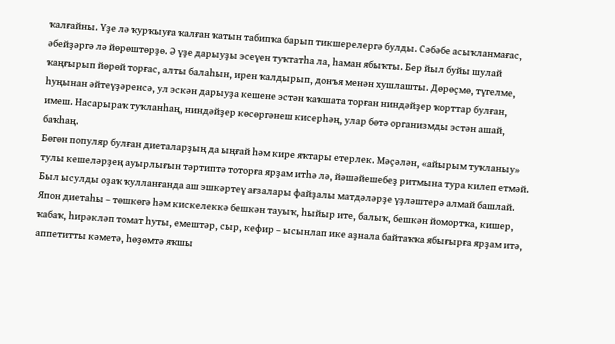ҡалғайны. Үҙе лә ҡурҡыуға ҡалған ҡатын табипҡа барып тикшерелергә булды. Сәбәбе асыҡланмағас, әбейҙәргә лә йөрөштөрҙө. Ә үҙе дарыуҙы эсеүен туҡтатһа ла, һаман ябыҡты. Бер йыл буйы шулай ҡаңғырып йөрөй торғас, алты балаһын, ирен ҡалдырып, донъя менән хушлашты. Дөрөҫмө, түгелме, һуңынан әйтеүҙәренсә, ул эскән дарыуҙа кешене эстән ҡаҡшата торған ниндәйҙер ҡорттар булған, имеш. Насарыраҡ туҡланһаң, ниндәйҙер көсөргәнеш кисерһәң, улар бөтә организмды эстән ашай, баҡһаң.
Бөгөн популяр булған диеталарҙың да ыңғай һәм кире яҡтары етерлек. Мәҫәлән, «айырым туҡланыу» тулы кешеләрҙең ауырлығын тәртиптә тоторға ярҙам итһә лә, йәшәйешебеҙ ритмына тура килеп етмәй. Был ысулды оҙаҡ ҡулланғанда аш эшкәртеү ағзалары файҙалы матдәләрҙе үҙләштерә алмай башлай.
Япон диетаһы – төшкөгә һәм кискелеккә бешкән тауыҡ, һыйыр ите, балыҡ, бешкән йомортҡа, кишер, ҡабаҡ, һирәкләп томат һуты, емештәр, сыр, кефир – ысынлап ике аҙнала байтаҡҡа ябығырға ярҙам итә, аппетитты кәметә, һөҙөмтә яҡшы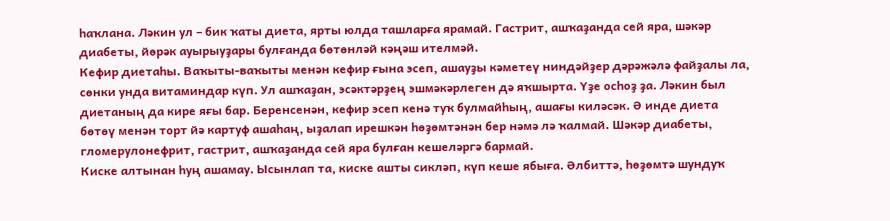һаҡлана. Ләкин ул – бик ҡаты диета, ярты юлда ташларға ярамай. Гастрит, ашҡаҙанда сей яра, шәкәр диабеты, йөрәк ауырыуҙары булғанда бөтөнләй кәңәш ителмәй.
Кефир диетаһы. Ваҡыты-ваҡыты менән кефир ғына эсеп, ашауҙы кәметеү ниндәйҙер дәрәжәлә файҙалы ла, сөнки унда витаминдар күп. Ул ашҡаҙан, эсәктәрҙең эшмәкәрлеген дә яҡшырта. Үҙе осһоҙ ҙа. Ләкин был диетаның да кире яғы бар. Беренсенән, кефир эсеп кенә туҡ булмайһың, ашағы киләсәк. Ә инде диета бөтөү менән торт йә картуф ашаһаң, ыҙалап ирешкән һөҙөмтәнән бер нәмә лә ҡалмай. Шәкәр диабеты, гломерулонефрит, гастрит, ашҡаҙанда сей яра булған кешеләргә бармай.
Киске алтынан һуң ашамау. Ысынлап та, киске ашты сикләп, күп кеше ябыға. Әлбиттә, һөҙөмтә шундуҡ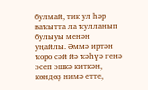булмай, тик ул һәр ваҡытта ла ҡулланып булыуы менән уңайлы. Әммә иртән ҡоро сәй йә ҡәһүә генә эсеп эшкә киткән, көндөҙ нимә етте,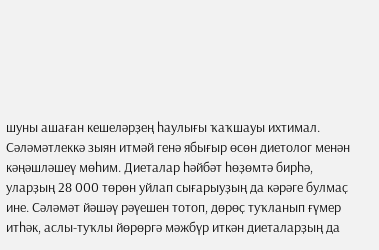шуны ашаған кешеләрҙең һаулығы ҡаҡшауы ихтимал.
Сәләмәтлеккә зыян итмәй генә ябығыр өсөн диетолог менән кәңәшләшеү мөһим. Диеталар һәйбәт һөҙөмтә бирһә, уларҙың 28 000 төрөн уйлап сығарыуҙың да кәрәге булмаҫ ине. Сәләмәт йәшәү рәүешен тотоп, дөрөҫ туҡланып ғүмер итһәк, аслы-туҡлы йөрөргә мәжбүр иткән диеталарҙың да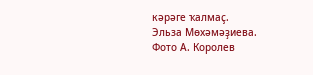кәрәге ҡалмаҫ.
Эльза Мөхәмәҙиева.
Фото А. Королев